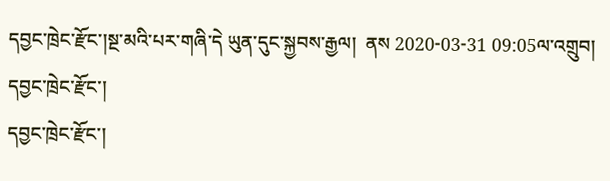དབྱང་ཁྲེང་རྫོང་།སྔ་མའི་པར་གཞི་དེ ཡུན་དུང་སྐྱབས་རྒྱལ།  ནས 2020-03-31 09:05ལ་འགྲུབ།
དབྱང་ཁྲེང་རྫོང་།
དབྱང་ཁྲེང་རྫོང་།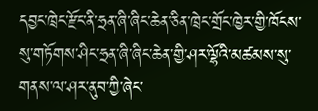དབྱང་ཁྲེང་རྫོང་ནི་ཧྲན་ཞི་ཞིང་ཆེན་ཅིན་ཁྲེང་གྲོང་ཁྱེར་གྱི་ཁོངས་སུ་གཏོགས་ཤིང་ཧྲན་ཞི་ཞིང་ཆེན་གྱི་ཤར་ལྷོའི་མཚམས་སུ་གནས་ལ་ཤར་ནུབ་ཀྱི་ཞེང་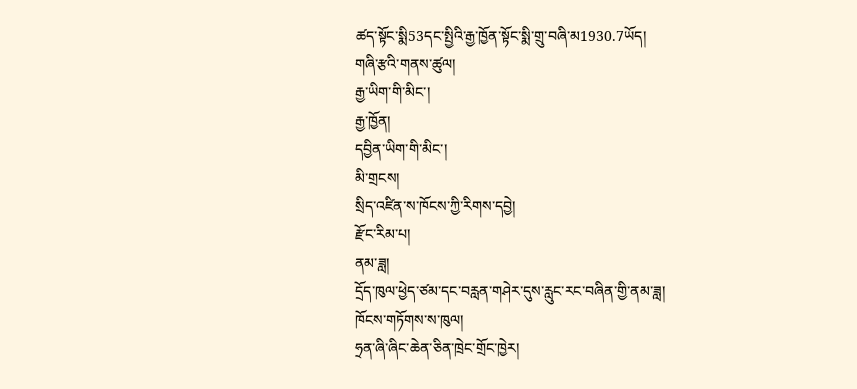ཚད་སྟོང་སྨི53དང་སྤྱིའི་རྒྱ་ཁྱོན་སྟོང་སྨི་གྲུ་བཞི་མ1930.7ཡོད།
གཞི་རྩའི་གནས་ཚུལ།
རྒྱ་ཡིག་གི་མིང་།
རྒྱ་ཁྱོན།
དབྱིན་ཡིག་གི་མིང་།
མི་གྲངས།
སྲིད་འཛིན་ས་ཁོངས་ཀྱི་རིགས་དབྱེ།
རྫོང་རིམ་པ།
ནམ་ཟླ།
དྲོད་ཁུལ་ཕྱེད་ཙམ་དང་བརླན་གཤེར་དུས་རླུང་རང་བཞིན་གྱི་ནམ་ཟླ།
ཁོངས་གཏོགས་ས་ཁུལ།
ཧྲན་ཞི་ཞིང་ཆེན་ཅིན་ཁྲེང་གྲོང་ཁྱེར།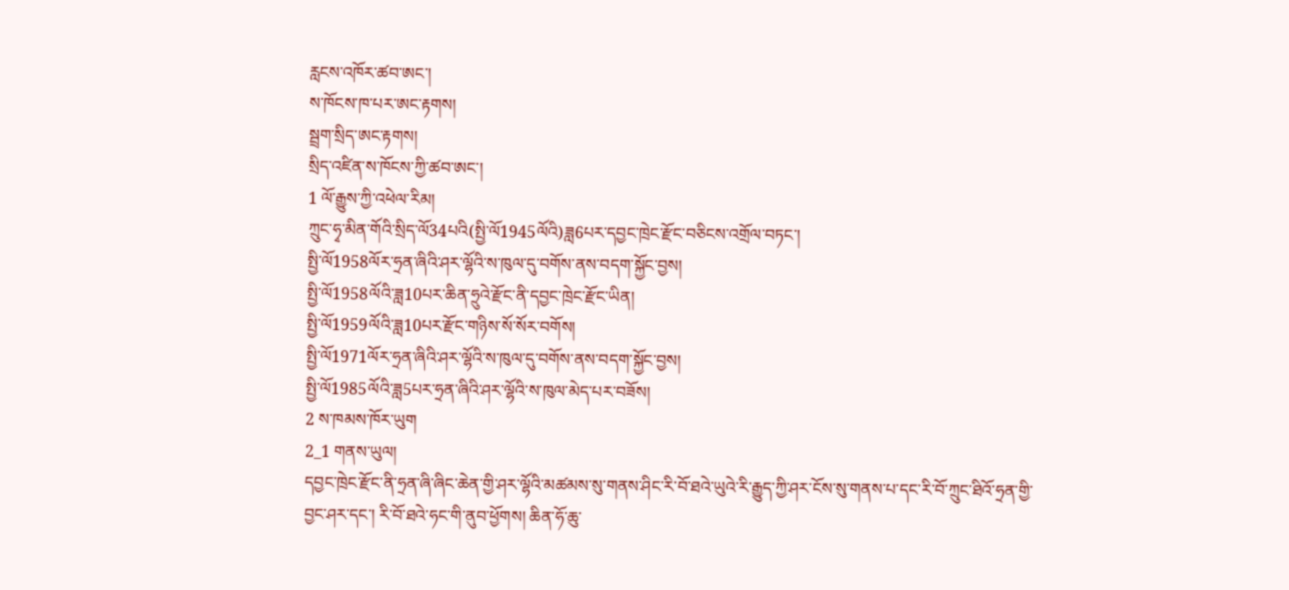རླངས་འཁོར་ཚབ་ཨང་།
ས་ཁོངས་ཁ་པར་ཨང་རྟགས།
སྦྲག་སྲིད་ཨང་རྟགས།
སྲིད་འཛིན་ས་ཁོངས་ཀྱི་ཚབ་ཨང་།
1 ལོ་རྒྱུས་ཀྱི་འཕེལ་རིམ།
ཀྲུང་ཧྭ་མིན་གོའི་སྲིད་ལོ34པའི(སྤྱི་ལོ1945ལོའི)ཟླ6པར་དབྱང་ཁྲེང་རྫོང་བཅིངས་འགྲོལ་བཏང་།
སྤྱི་ལོ1958ལོར་ཧྲན་ཞིའི་ཤར་ལྷོའི་ས་ཁུལ་དུ་བགོས་ནས་བདག་སྐྱོང་བྱས།
སྤྱི་ལོ1958ལོའི་ཟླ10པར་ཆིན་ཧྲུའེ་རྫོང་ནི་དབྱང་ཁྲེང་རྫོང་ཡིན།
སྤྱི་ལོ1959ལོའི་ཟླ10པར་རྫོང་གཉིས་སོ་སོར་བགོས།
སྤྱི་ལོ1971ལོར་ཧྲན་ཞིའི་ཤར་ལྷོའི་ས་ཁུལ་དུ་བགོས་ནས་བདག་སྐྱོང་བྱས།
སྤྱི་ལོ1985ལོའི་ཟླ5པར་ཧྲན་ཞིའི་ཤར་ལྷོའི་ས་ཁུལ་མེད་པར་བཟོས།
2 ས་ཁམས་ཁོར་ཡུག
2_1 གནས་ཡུལ།
དབྱང་ཁྲེང་རྫོང་ནི་ཧྲན་ཞི་ཞིང་ཆེན་གྱི་ཤར་ལྷོའི་མཚམས་སུ་གནས་ཤིང་རི་བོ་ཐའེ་ཡུའེ་རི་རྒྱུད་ཀྱི་ཤར་ངོས་སུ་གནས་པ་དང་རི་བོ་ཀྲུང་ཐིའོ་ཧྲན་གྱི་བྱང་ཤར་དང་། རི་བོ་ཐའེ་ཧང་གི་ནུབ་ཕྱོགས། ཆིན་ཧོ་ཆུ་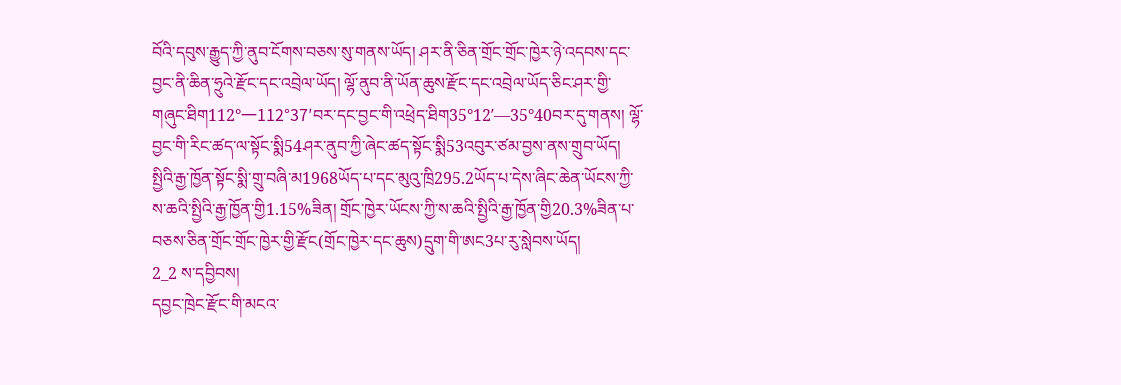བོའི་དབུས་རྒྱུད་ཀྱི་ནུབ་ངོགས་བཅས་སུ་གནས་ཡོད། ཤར་ནི་ཅིན་གྲོང་གྲོང་ཁྱེར་ཉེ་འདབས་དང་བྱང་ནི་ཆིན་ཧྲུའེ་རྫོང་དང་འབྲེལ་ཡོད། ལྷོ་ནུབ་ནི་ཡོན་ཆུས་རྫོང་དང་འབྲེལ་ཡོད་ཅིང་ཤར་གྱི་གཞུང་ཐིག112°一112°37′བར་དང་བྱང་གི་འཕྲེད་ཐིག35°12′—35°40བར་དུ་གནས། ལྷོ་བྱང་གི་རིང་ཚད་ལ་སྟོང་སྨི54ཤར་ནུབ་ཀྱི་ཞེང་ཚད་སྟོང་སྨི53འབུར་ཙམ་བྱས་ནས་གྲུབ་ཡོད། སྤྱིའི་རྒྱ་ཁྱོན་སྟོང་སྨི་གྲུ་བཞི་མ1968ཡོད་པ་དང་མུའུ་ཁྲི295.2ཡོད་པ་དེས་ཞིང་ཆེན་ཡོངས་ཀྱི་ས་ཆའི་སྤྱིའི་རྒྱ་ཁྱོན་གྱི1.15%ཟིན། གྲོང་ཁྱེར་ཡོངས་ཀྱི་ས་ཆའི་སྤྱིའི་རྒྱ་ཁྱོན་གྱི20.3%ཟིན་པ་བཅས་ཅིན་གྲོང་གྲོང་ཁྱེར་གྱི་རྫོང(གྲོང་ཁྱེར་དང་ཆུས)དྲུག་གི་ཨང3པ་རུ་སླེབས་ཡོད།
2_2 ས་དབྱིབས།
དབྱང་ཁྲེང་རྫོང་གི་མངའ་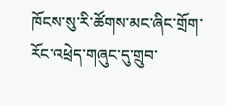ཁོངས་སུ་རི་ཚོགས་མང་ཞིང་གྲོག་རོང་འཕྲེད་གཞུང་དུ་གྲུབ་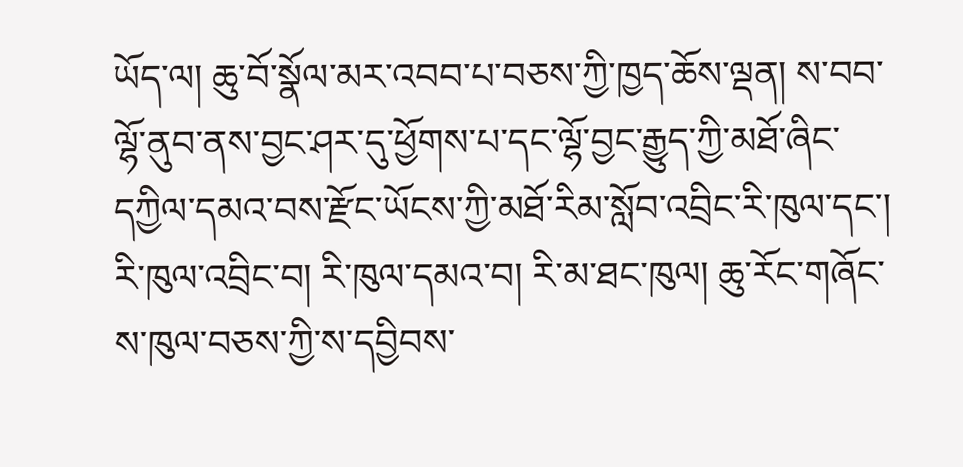ཡོད་ལ། ཆུ་བོ་སྣོལ་མར་འབབ་པ་བཅས་ཀྱི་ཁྱད་ཆོས་ལྡན། ས་བབ་ལྷོ་ནུབ་ནས་བྱང་ཤར་དུ་ཕྱོགས་པ་དང་ལྷོ་བྱང་རྒྱུད་ཀྱི་མཐོ་ཞིང་དཀྱིལ་དམའ་བས་རྫོང་ཡོངས་ཀྱི་མཐོ་རིམ་སློབ་འབྲིང་རི་ཁུལ་དང་། རི་ཁུལ་འབྲིང་བ། རི་ཁུལ་དམའ་བ། རི་མ་ཐང་ཁུལ། ཆུ་རོང་གཞོང་ས་ཁུལ་བཅས་ཀྱི་ས་དབྱིབས་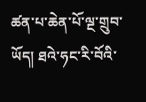ཚན་པ་ཆེན་པོ་ལྔ་གྲུབ་ཡོད། ཐའེ་ཧང་རི་བོའི་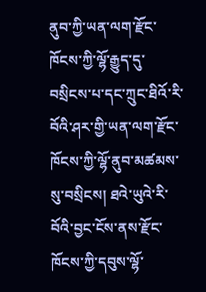ནུབ་ཀྱི་ཡན་ལག་རྫོང་ཁོངས་ཀྱི་ལྷོ་རྒྱུད་དུ་བསྲིངས་པ་དང་ཀྲུང་ཐིའོ་རི་བོའི་ཤར་གྱི་ཡན་ལག་རྫོང་ཁོངས་ཀྱི་ལྷོ་ནུབ་མཚམས་སུ་བསྲིངས། ཐའེ་ཡུའེ་རི་བོའི་བྱང་ངོས་ནས་རྫོང་ཁོངས་ཀྱི་དབུས་ལྷོ་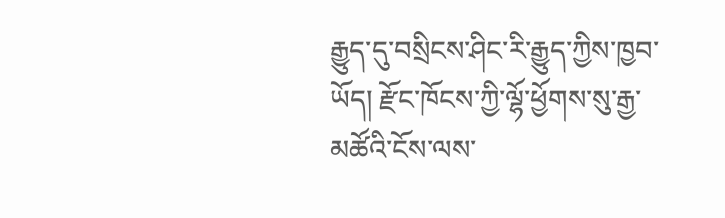རྒྱུད་དུ་བསྲིངས་ཤིང་རི་རྒྱུད་ཀྱིས་ཁྱབ་ཡོད། རྫོང་ཁོངས་ཀྱི་ལྷོ་ཕྱོགས་སུ་རྒྱ་མཚོའི་ངོས་ལས་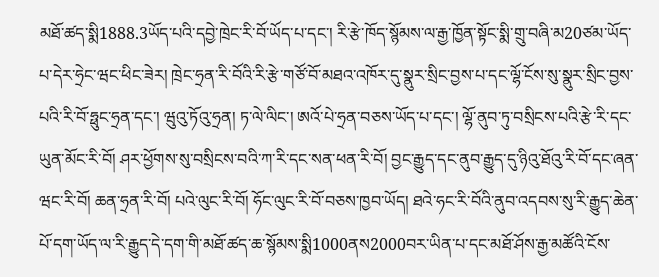མཐོ་ཚད་སྨི1888.3ཡོད་པའི་དབྱེ་ཁྲེང་རི་བོ་ཡོད་པ་དང་། རི་རྩེ་ཁོད་སྙོམས་ལ་རྒྱ་ཁྱོན་སྟོང་སྨི་གྲུ་བཞི་མ20ཙམ་ཡོད་པ་དེར་ཧྲེང་ཝང་ཕིང་ཟེར། ཁྲེང་ཧྲན་རི་བོའི་རི་རྩེ་གཙོ་བོ་མཐའ་འཁོར་དུ་སྣུར་སྲིང་བྱས་པ་དང་ལྷོ་ངོས་སུ་སྣུར་སྲིང་བྱས་པའི་རི་བོ་ཧྥུང་ཧྲན་དང་། ཝུའུ་ཏོའུ་ཧྲན། ཏ་ལེ་ལིང་། ཨའོ་པེ་ཧྲན་བཅས་ཡོད་པ་དང་། ལྷོ་ནུབ་ཏུ་བསྲིངས་པའི་རྩེ་རི་དང་ཡུན་མོང་རི་བོ། ཤར་ཕྱོགས་སུ་བསྲིངས་བའི་ཀ་རི་དང་སན་ཕན་རི་བོ། བྱང་རྒྱུད་དང་ནུབ་རྒྱུད་དུ་ཉིའུ་ཐོའུ་རི་བོ་དང་ཞན་ཝང་རི་བོ། ཆན་ཧྲན་རི་བོ། པའེ་ལུང་རི་བོ། ཧོང་ལུང་རི་བོ་བཅས་ཁྱབ་ཡོད། ཐའེ་ཧང་རི་བོའི་ནུབ་འདབས་སུ་རི་རྒྱུད་ཆེན་པོ་དག་ཡོད་ལ་རི་རྒྱུད་དེ་དག་གི་མཐོ་ཚད་ཆ་སྙོམས་སྨི1000ནས2000བར་ཡིན་པ་དང་མཐོ་ཤོས་རྒྱ་མཚོའི་ངོས་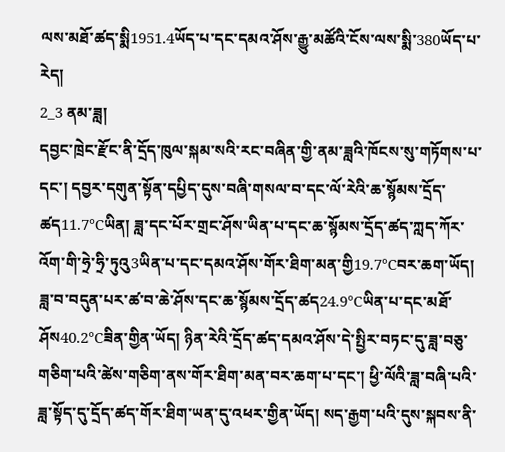ལས་མཐོ་ཚད་སྨི1951.4ཡོད་པ་དང་དམའ་ཤོས་རྒྱུ་མཚོའི་ངོས་ལས་སྨི་380ཡོད་པ་རེད།
2_3 ནམ་ཟླ།
དབྱང་ཁྲེང་རྫོང་ནི་དྲོད་ཁུལ་སྐམ་སའི་རང་བཞིན་གྱི་ནམ་ཟླའི་ཁོངས་སུ་གཏོགས་པ་དང་། དབྱར་དགུན་སྟོན་དཔྱིད་དུས་བཞི་གསལ་བ་དང་ལོ་རེའི་ཆ་སྙོམས་དྲོད་ཚད11.7℃ཡིན། ཟླ་དང་པོར་གྲང་ཤོས་ཡིན་པ་དང་ཆ་སྙོམས་དྲོད་ཚད་ཀླད་ཀོར་འོག་གི་ཧྲེ་ཧྲི་ཏུའུ3ཡིན་པ་དང་དམའ་ཤོས་གོར་ཐིག་མན་གྱི19.7℃བར་ཆག་ཡོད། ཟླ་བ་བདུན་པར་ཚ་བ་ཆེ་ཤོས་དང་ཆ་སྙོམས་དྲོད་ཚད24.9℃ཡིན་པ་དང་མཐོ་ཤོས40.2℃ཟིན་གྱིན་ཡོད། ཉིན་རེའི་དྲོད་ཚད་དམའ་ཤོས་དེ་སྤྱིར་བཏང་དུ་ཟླ་བཅུ་གཅིག་པའི་ཚེས་གཅིག་ནས་གོར་ཐིག་མན་བར་ཆག་པ་དང་། ཕྱི་ལོའི་ཟླ་བཞི་པའི་ཟླ་སྟོད་དུ་དྲོད་ཚད་གོར་ཐིག་ཡན་དུ་འཕར་གྱིན་ཡོད། སད་རྒྱག་པའི་དུས་སྐབས་ནི་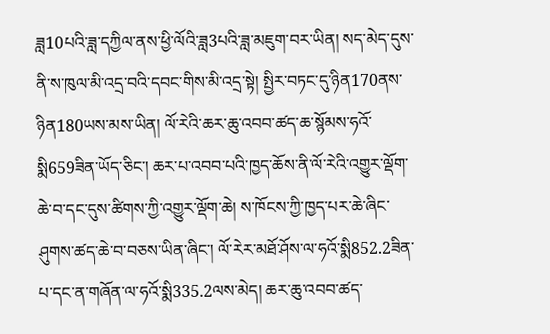ཟླ10པའི་ཟླ་དཀྱིལ་ནས་ཕྱི་ལོའི་ཟླ3པའི་ཟླ་མཇུག་བར་ཡིན། སད་མེད་དུས་ནི་ས་ཁུལ་མི་འདྲ་བའི་དབང་གིས་མི་འདྲ་སྟེ། སྤྱིར་བཏང་དུ་ཉིན170ནས་ཉིན180ཡས་མས་ཡིན། ལོ་རེའི་ཆར་ཆུ་འབབ་ཚད་ཆ་སྙོམས་ཧའོ་སྨི659ཟིན་ཡོད་ཅིང་། ཆར་པ་འབབ་པའི་ཁྱད་ཆོས་ནི་ལོ་རེའི་འགྱུར་ལྡོག་ཆེ་བ་དང་དུས་ཚིགས་ཀྱི་འགྱུར་ལྡོག་ཆེ། ས་ཁོངས་ཀྱི་ཁྱད་པར་ཆེ་ཞིང་ཤུགས་ཚད་ཆེ་བ་བཅས་ཡིན་ཞིང་། ལོ་རེར་མཐོ་ཤོས་ལ་ཧའོ་སྨི852.2ཟིན་པ་དང་ན་གཞོན་ལ་ཧའོ་སྨི335.2ལས་མེད། ཆར་ཆུ་འབབ་ཚད་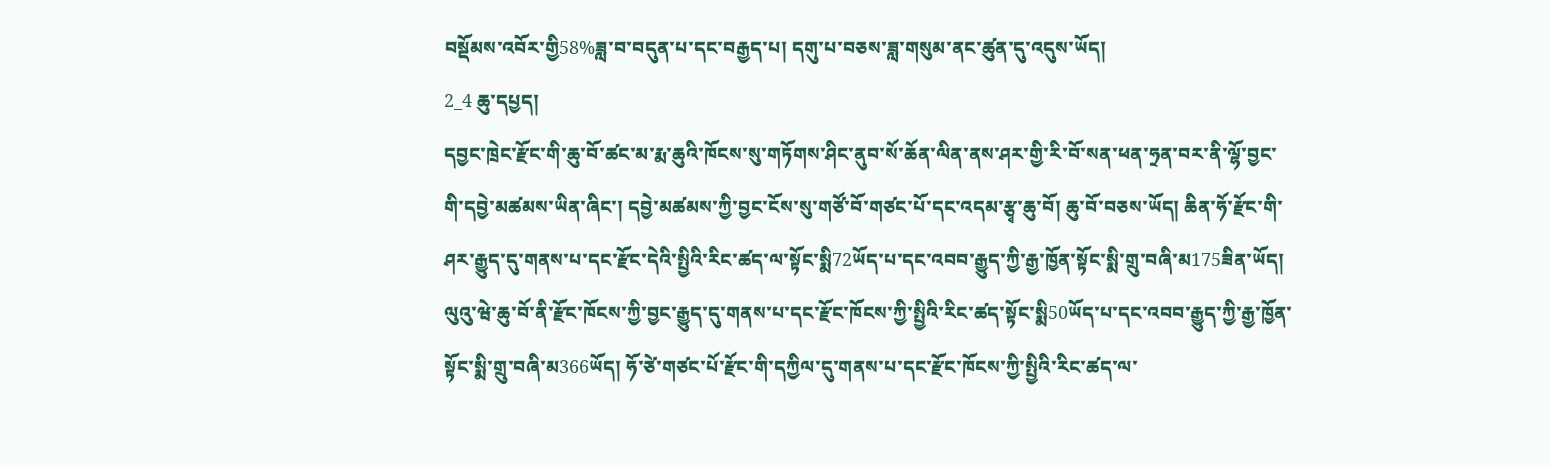བསྡོམས་འབོར་གྱི58%ཟླ་བ་བདུན་པ་དང་བརྒྱད་པ། དགུ་པ་བཅས་ཟླ་གསུམ་ནང་ཚུན་དུ་འདུས་ཡོད།
2_4 ཆུ་དཔྱད།
དབྱང་ཁྲེང་རྫོང་གི་ཆུ་བོ་ཚང་མ་རྨ་ཆུའི་ཁོངས་སུ་གཏོགས་ཤིང་ནུབ་སོ་ཆོན་ལིན་ནས་ཤར་གྱི་རི་བོ་སན་ཕན་ཧྲན་བར་ནི་ལྷོ་བྱང་གི་དབྱེ་མཚམས་ཡིན་ཞིང་། དབྱེ་མཚམས་ཀྱི་བྱང་ངོས་སུ་གཙོ་བོ་གཙང་པོ་དང་འདམ་རྩྭ་ཆུ་བོ། ཆུ་བོ་བཅས་ཡོད། ཆིན་ཧོ་རྫོང་གི་ཤར་རྒྱུད་དུ་གནས་པ་དང་རྫོང་དེའི་སྤྱིའི་རིང་ཚད་ལ་སྟོང་སྨི72ཡོད་པ་དང་འབབ་རྒྱུད་ཀྱི་རྒྱ་ཁྱོན་སྟོང་སྨི་གྲུ་བཞི་མ175ཟིན་ཡོད། ལུའུ་ཝེ་ཆུ་བོ་ནི་རྫོང་ཁོངས་ཀྱི་བྱང་རྒྱུད་དུ་གནས་པ་དང་རྫོང་ཁོངས་ཀྱི་སྤྱིའི་རིང་ཚད་སྟོང་སྨི50ཡོད་པ་དང་འབབ་རྒྱུད་ཀྱི་རྒྱ་ཁྱོན་སྟོང་སྨི་གྲུ་བཞི་མ366ཡོད། ཧོ་ཙེ་གཙང་པོ་རྫོང་གི་དཀྱིལ་དུ་གནས་པ་དང་རྫོང་ཁོངས་ཀྱི་སྤྱིའི་རིང་ཚད་ལ་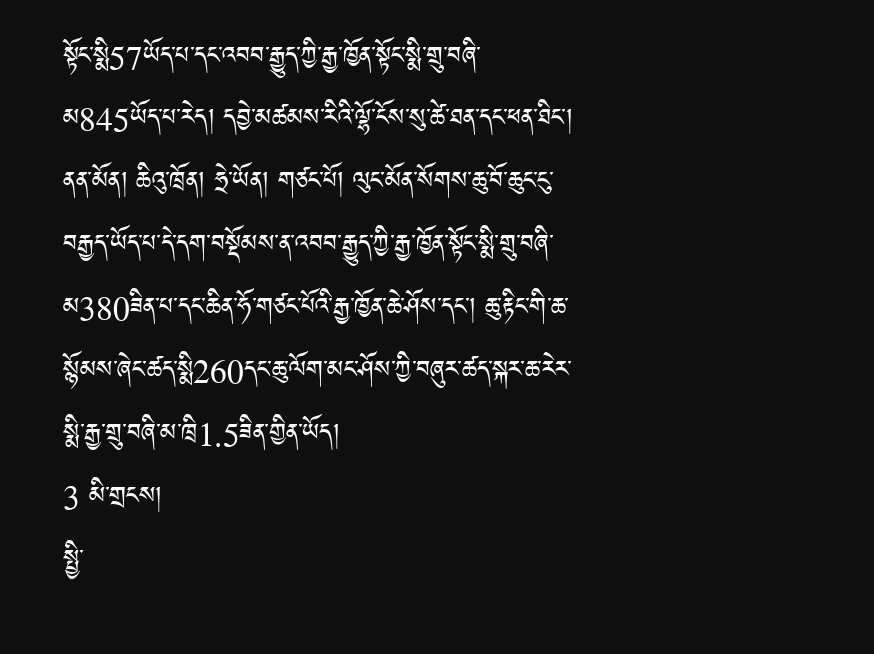སྟོང་སྨི57ཡོད་པ་དང་འབབ་རྒྱུད་ཀྱི་རྒྱ་ཁྱོན་སྟོང་སྨི་གྲུ་བཞི་མ845ཡོད་པ་རེད། དབྱེ་མཚམས་རིའི་ལྷོ་ངོས་སུ་ཚེ་ཐན་དང་ཕན་ཐིང་། ནན་མོན། ཆིའུ་ཁྲོན། ཧྲེ་ཡོན། གཙང་པོ། ལུང་མོན་སོགས་ཆུ་བོ་ཆུང་ངུ་བརྒྱད་ཡོད་པ་དེ་དག་བསྡོམས་ན་འབབ་རྒྱུད་ཀྱི་རྒྱ་ཁྱོན་སྟོང་སྨི་གྲུ་བཞི་མ380ཟིན་པ་དང་ཆིན་ཧོ་གཙང་པོའི་རྒྱ་ཁྱོན་ཆེ་ཤོས་དང་། ཆུ་རྟིང་གི་ཆ་སྙོམས་ཞེང་ཚད་སྨི260དང་ཆུ་ལོག་མང་ཤོས་ཀྱི་བཞུར་ཚད་སྐར་ཆ་རེར་སྨི་རྒྱ་གྲུ་བཞི་མ་ཁྲི1.5ཟིན་གྱིན་ཡོད།
3 མི་གྲངས།
སྤྱི་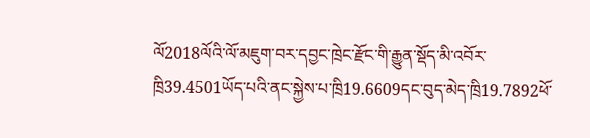ལོ2018ལོའི་ལོ་མཇུག་བར་དབྱང་ཁྲེང་རྫོང་གི་རྒྱུན་སྡོད་མི་འབོར་ཁྲི39.4501ཡོད་པའི་ནང་སྐྱེས་པ་ཁྲི19.6609དང་བུད་མེད་ཁྲི19.7892ཕོ་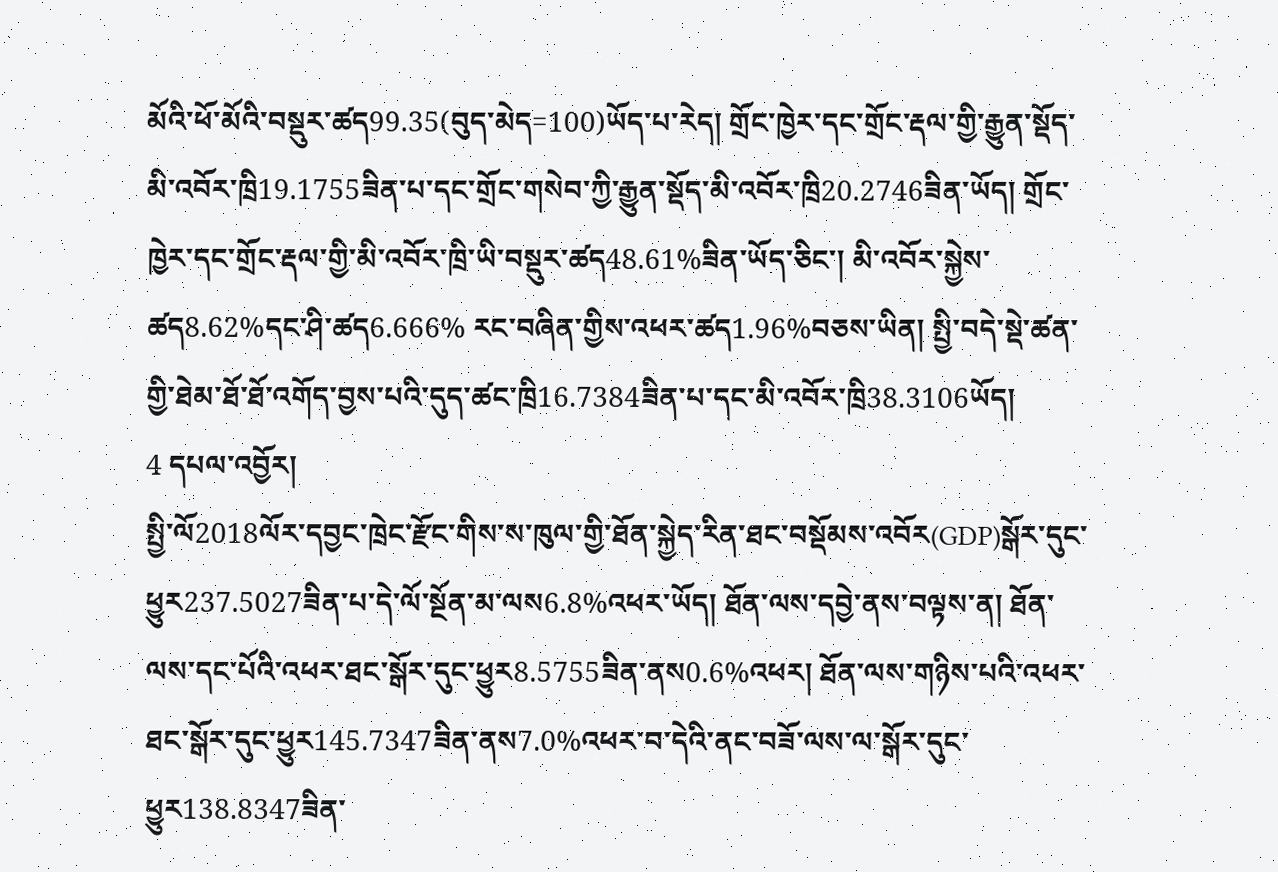མོའི་ཕོ་མོའི་བསྡུར་ཚད99.35(བུད་མེད=100)ཡོད་པ་རེད། གྲོང་ཁྱེར་དང་གྲོང་རྡལ་གྱི་རྒྱུན་སྡོད་མི་འབོར་ཁྲི19.1755ཟིན་པ་དང་གྲོང་གསེབ་ཀྱི་རྒྱུན་སྡོད་མི་འབོར་ཁྲི20.2746ཟིན་ཡོད། གྲོང་ཁྱེར་དང་གྲོང་རྡལ་གྱི་མི་འབོར་ཁྲི་ཡི་བསྡུར་ཚད48.61%ཟིན་ཡོད་ཅིང་། མི་འབོར་སྐྱེས་ཚད8.62%དང་ཤི་ཚད6.666% རང་བཞིན་གྱིས་འཕར་ཚད1.96%བཅས་ཡིན། སྤྱི་བདེ་སྡེ་ཚན་གྱི་ཐེམ་ཐོ་ཐོ་འགོད་བྱས་པའི་དུད་ཚང་ཁྲི16.7384ཟིན་པ་དང་མི་འབོར་ཁྲི38.3106ཡོད།
4 དཔལ་འབྱོར།
སྤྱི་ལོ2018ལོར་དབྱང་ཁྲེང་རྫོང་གིས་ས་ཁུལ་གྱི་ཐོན་སྐྱེད་རིན་ཐང་བསྡོམས་འབོར(GDP)སྒོར་དུང་ཕྱུར237.5027ཟིན་པ་དེ་ལོ་སྔོན་མ་ལས6.8%འཕར་ཡོད། ཐོན་ལས་དབྱེ་ནས་བལྟས་ན། ཐོན་ལས་དང་པོའི་འཕར་ཐང་སྒོར་དུང་ཕྱུར8.5755ཟིན་ནས0.6%འཕར། ཐོན་ལས་གཉིས་པའི་འཕར་ཐང་སྒོར་དུང་ཕྱུར145.7347ཟིན་ནས7.0%འཕར་བ་དེའི་ནང་བཟོ་ལས་ལ་སྒོར་དུང་ཕྱུར138.8347ཟིན་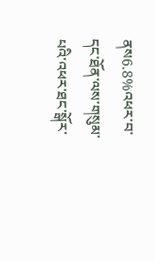ནས6.8%འཕར་བ་དང་ཐོན་ལས་གསུམ་པའི་འཕར་ཐང་སྒོར་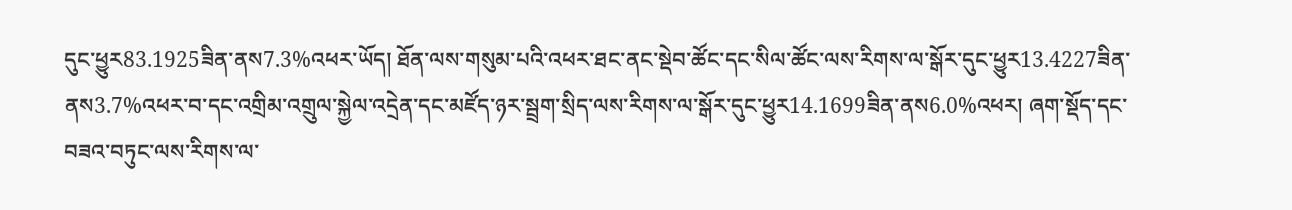དུང་ཕྱུར83.1925ཟིན་ནས7.3%འཕར་ཡོད། ཐོན་ལས་གསུམ་པའི་འཕར་ཐང་ནང་སྡེབ་ཚོང་དང་སིལ་ཚོང་ལས་རིགས་ལ་སྒོར་དུང་ཕྱུར13.4227ཟིན་ནས3.7%འཕར་བ་དང་འགྲིམ་འགྲུལ་སྐྱེལ་འདྲེན་དང་མཛོད་ཉར་སྦྲག་སྲིད་ལས་རིགས་ལ་སྒོར་དུང་ཕྱུར14.1699ཟིན་ནས6.0%འཕར། ཞག་སྡོད་དང་བཟའ་བཏུང་ལས་རིགས་ལ་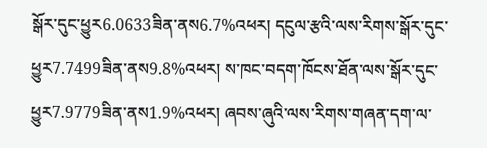སྒོར་དུང་ཕྱུར6.0633ཟིན་ནས6.7%འཕར། དངུལ་རྩའི་ལས་རིགས་སྒོར་དུང་ཕྱུར7.7499ཟིན་ནས9.8%འཕར། ས་ཁང་བདག་ཁོངས་ཐོན་ལས་སྒོར་དུང་ཕྱུར7.9779ཟིན་ནས1.9%འཕར། ཞབས་ཞུའི་ལས་རིགས་གཞན་དག་ལ་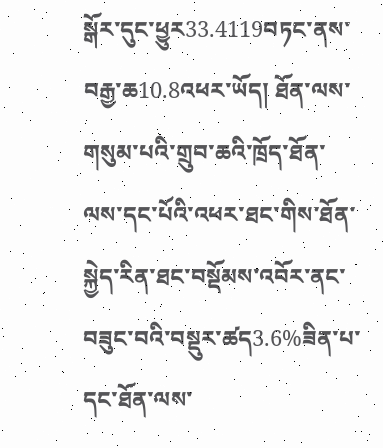སྒོར་དུང་ཕྱུར33.4119བཏང་ནས་བརྒྱ་ཆ10.8འཕར་ཡོད། ཐོན་ལས་གསུམ་པའི་གྲུབ་ཆའི་ཁྲོད་ཐོན་ལས་དང་པོའི་འཕར་ཐང་གིས་ཐོན་སྐྱེད་རིན་ཐང་བསྡོམས་འབོར་ནང་བཟུང་བའི་བསྡུར་ཚད3.6%ཟིན་པ་དང་ཐོན་ལས་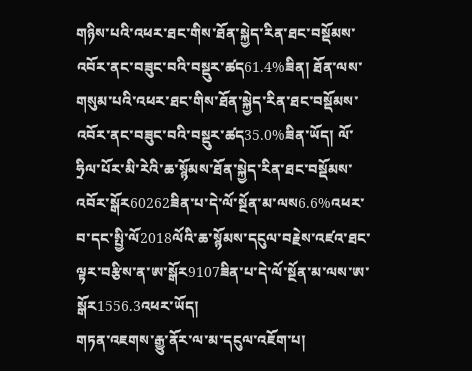གཉིས་པའི་འཕར་ཐང་གིས་ཐོན་སྐྱེད་རིན་ཐང་བསྡོམས་འབོར་ནང་བཟུང་བའི་བསྡུར་ཚད61.4%ཟིན། ཐོན་ལས་གསུམ་པའི་འཕར་ཐང་གིས་ཐོན་སྐྱེད་རིན་ཐང་བསྡོམས་འབོར་ནང་བཟུང་བའི་བསྡུར་ཚད35.0%ཟིན་ཡོད། ལོ་ཧྲིལ་པོར་མི་རེའི་ཆ་སྙོམས་ཐོན་སྐྱེད་རིན་ཐང་བསྡོམས་འབོར་སྒོར60262ཟིན་པ་དེ་ལོ་སྔོན་མ་ལས6.6%འཕར་བ་དང་སྤྱི་ལོ2018ལོའི་ཆ་སྙོམས་དངུལ་བརྗེས་འཛའ་ཐང་ལྟར་བརྩིས་ན་ཨ་སྒོར9107ཟིན་པ་དེ་ལོ་སྔོན་མ་ལས་ཨ་སྒོར1556.3འཕར་ཡོད།
གཏན་འཇགས་རྒྱུ་ནོར་ལ་མ་དངུལ་འཇོག་པ།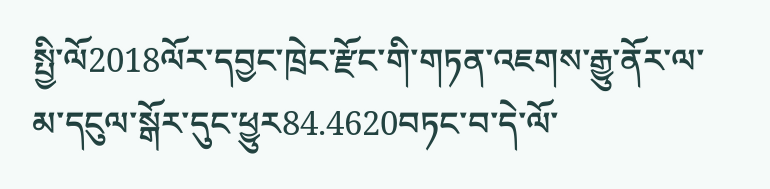སྤྱི་ལོ2018ལོར་དབྱང་ཁྲེང་རྫོང་གི་གཏན་འཇགས་རྒྱུ་ནོར་ལ་མ་དངུལ་སྒོར་དུང་ཕྱུར84.4620བཏང་བ་དེ་ལོ་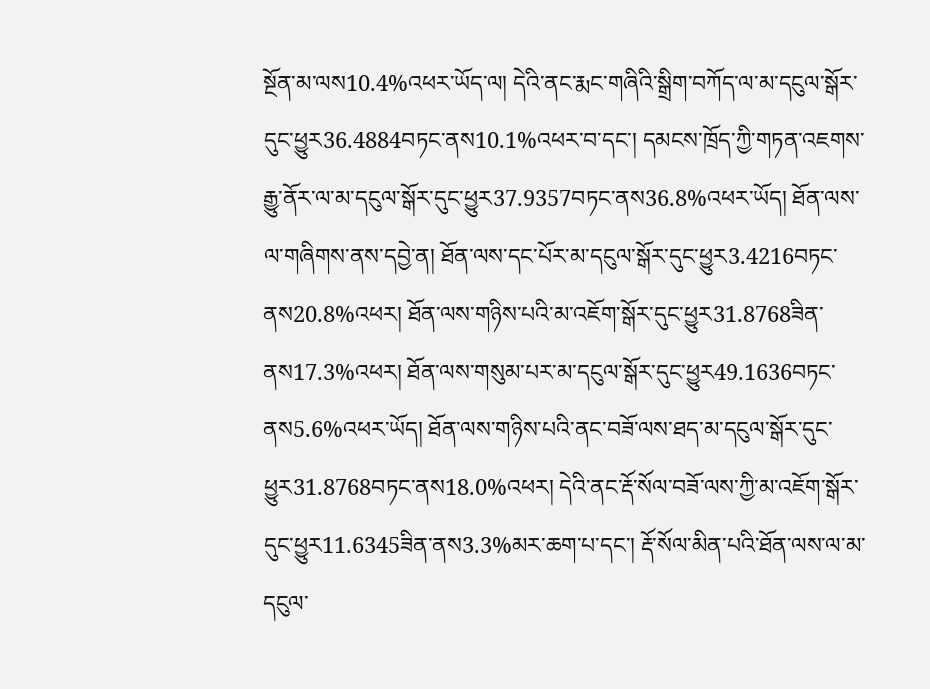སྔོན་མ་ལས10.4%འཕར་ཡོད་ལ། དེའི་ནང་རྨང་གཞིའི་སྒྲིག་བཀོད་ལ་མ་དངུལ་སྒོར་དུང་ཕྱུར36.4884བཏང་ནས10.1%འཕར་བ་དང་། དམངས་ཁྲོད་ཀྱི་གཏན་འཇགས་རྒྱུ་ནོར་ལ་མ་དངུལ་སྒོར་དུང་ཕྱུར37.9357བཏང་ནས36.8%འཕར་ཡོད། ཐོན་ལས་ལ་གཞིགས་ནས་དབྱེ་ན། ཐོན་ལས་དང་པོར་མ་དངུལ་སྒོར་དུང་ཕྱུར3.4216བཏང་ནས20.8%འཕར། ཐོན་ལས་གཉིས་པའི་མ་འཇོག་སྒོར་དུང་ཕྱུར31.8768ཟིན་ནས17.3%འཕར། ཐོན་ལས་གསུམ་པར་མ་དངུལ་སྒོར་དུང་ཕྱུར49.1636བཏང་ནས5.6%འཕར་ཡོད། ཐོན་ལས་གཉིས་པའི་ནང་བཟོ་ལས་ཐད་མ་དངུལ་སྒོར་དུང་ཕྱུར31.8768བཏང་ནས18.0%འཕར། དེའི་ནང་རྡོ་སོལ་བཟོ་ལས་ཀྱི་མ་འཇོག་སྒོར་དུང་ཕྱུར11.6345ཟིན་ནས3.3%མར་ཆག་པ་དང་། རྡོ་སོལ་མིན་པའི་ཐོན་ལས་ལ་མ་དངུལ་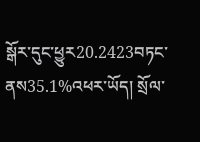སྒོར་དུང་ཕྱུར20.2423བཏང་ནས35.1%འཕར་ཡོད། སྲོལ་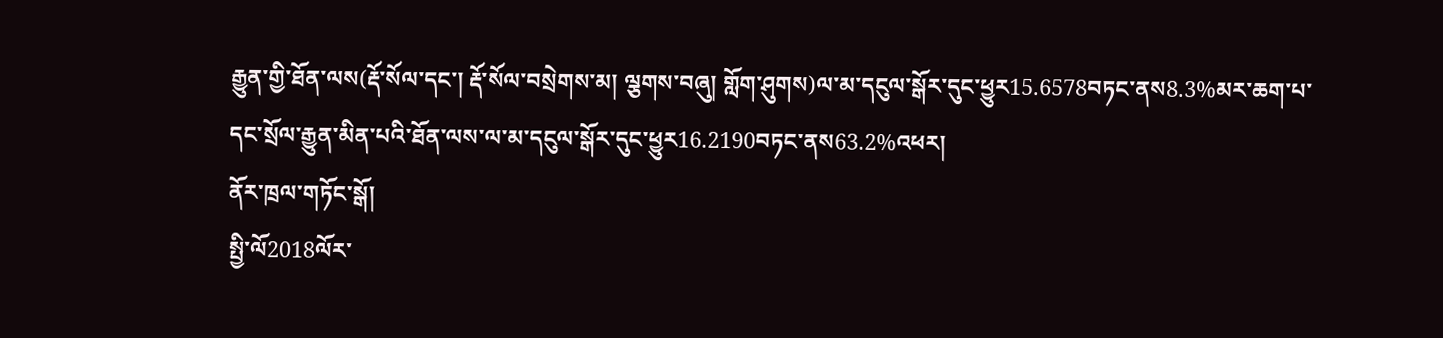རྒྱུན་གྱི་ཐོན་ལས(རྡོ་སོལ་དང་། རྡོ་སོལ་བསྲེགས་མ། ལྕགས་བཞུ། གློག་ཤུགས)ལ་མ་དངུལ་སྒོར་དུང་ཕྱུར15.6578བཏང་ནས8.3%མར་ཆག་པ་དང་སྲོལ་རྒྱུན་མིན་པའི་ཐོན་ལས་ལ་མ་དངུལ་སྒོར་དུང་ཕྱུར16.2190བཏང་ནས63.2%འཕར།
ནོར་ཁྲལ་གཏོང་སྒོ།
སྤྱི་ལོ2018ལོར་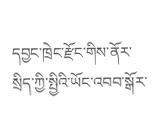དབྱང་ཁྲེང་རྫོང་གིས་ནོར་སྲིད་ཀྱི་སྤྱིའི་ཡོང་འབབ་སྒོར་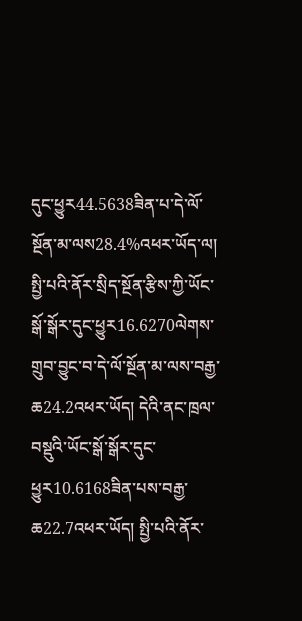དུང་ཕྱུར44.5638ཟིན་པ་དེ་ལོ་སྔོན་མ་ལས28.4%འཕར་ཡོད་ལ། སྤྱི་པའི་ནོར་སྲིད་སྔོན་རྩིས་ཀྱི་ཡོང་སྒོ་སྒོར་དུང་ཕྱུར16.6270ལེགས་གྲུབ་བྱུང་བ་དེ་ལོ་སྔོན་མ་ལས་བརྒྱ་ཆ24.2འཕར་ཡོད། དེའི་ནང་ཁྲལ་བསྡུའི་ཡོང་སྒོ་སྒོར་དུང་ཕྱུར10.6168ཟིན་པས་བརྒྱ་ཆ22.7འཕར་ཡོད། སྤྱི་པའི་ནོར་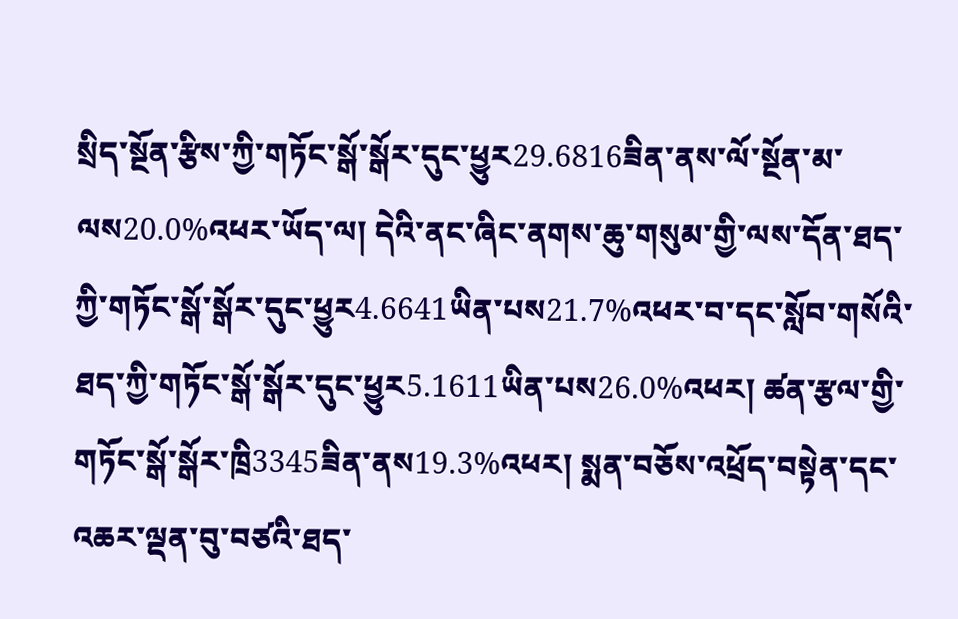སྲིད་སྔོན་རྩིས་ཀྱི་གཏོང་སྒོ་སྒོར་དུང་ཕྱུར29.6816ཟིན་ནས་ལོ་སྔོན་མ་ལས20.0%འཕར་ཡོད་ལ། དེའི་ནང་ཞིང་ནགས་ཆུ་གསུམ་གྱི་ལས་དོན་ཐད་ཀྱི་གཏོང་སྒོ་སྒོར་དུང་ཕྱུར4.6641ཡིན་པས21.7%འཕར་བ་དང་སློབ་གསོའི་ཐད་ཀྱི་གཏོང་སྒོ་སྒོར་དུང་ཕྱུར5.1611ཡིན་པས26.0%འཕར། ཚན་རྩལ་གྱི་གཏོང་སྒོ་སྒོར་ཁྲི3345ཟིན་ནས19.3%འཕར། སྨན་བཅོས་འཕྲོད་བསྟེན་དང་འཆར་ལྡན་བུ་བཙའི་ཐད་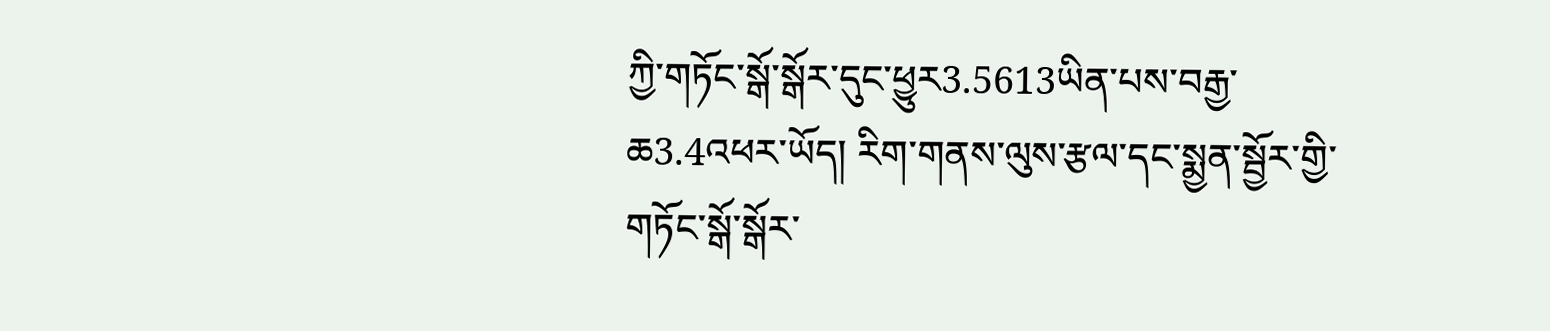ཀྱི་གཏོང་སྒོ་སྒོར་དུང་ཕྱུར3.5613ཡིན་པས་བརྒྱ་ཆ3.4འཕར་ཡོད། རིག་གནས་ལུས་རྩལ་དང་སྨྱན་སྦྱོར་གྱི་གཏོང་སྒོ་སྒོར་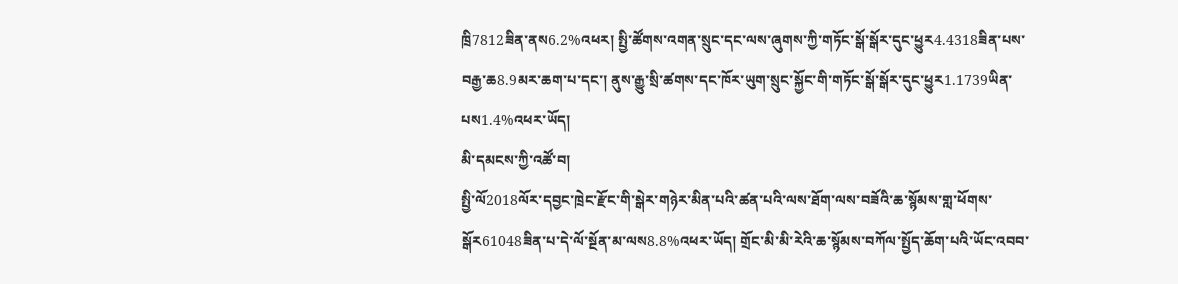ཁྲི7812ཟིན་ནས6.2%འཕར། སྤྱི་ཚོགས་འགན་སྲུང་དང་ལས་ཞུགས་ཀྱི་གཏོང་སྒོ་སྒོར་དུང་ཕྱུར4.4318ཟིན་པས་བརྒྱ་ཆ8.9མར་ཆག་པ་དང་། ནུས་རྒྱུ་སྲི་ཚགས་དང་ཁོར་ཡུག་སྲུང་སྐྱོང་གི་གཏོང་སྒོ་སྒོར་དུང་ཕྱུར1.1739ཡིན་པས1.4%འཕར་ཡོད།
མི་དམངས་ཀྱི་འཚོ་བ།
སྤྱི་ལོ2018ལོར་དབྱང་ཁྲེང་རྫོང་གི་སྒེར་གཉེར་མིན་པའི་ཚན་པའི་ལས་ཐོག་ལས་བཟོའི་ཆ་སྙོམས་གླ་ཕོགས་སྒོར61048ཟིན་པ་དེ་ལོ་སྔོན་མ་ལས8.8%འཕར་ཡོད། གྲོང་མི་མི་རེའི་ཆ་སྙོམས་བཀོལ་སྤྱོད་ཆོག་པའི་ཡོང་འབབ་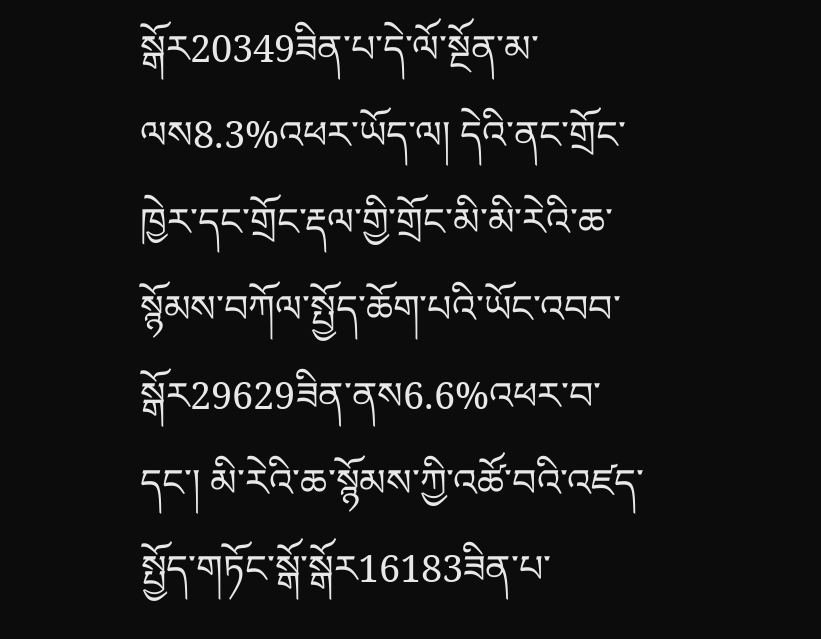སྒོར20349ཟིན་པ་དེ་ལོ་སྔོན་མ་ལས8.3%འཕར་ཡོད་ལ། དེའི་ནང་གྲོང་ཁྱེར་དང་གྲོང་རྡལ་གྱི་གྲོང་མི་མི་རེའི་ཆ་སྙོམས་བཀོལ་སྤྱོད་ཆོག་པའི་ཡོང་འབབ་སྒོར29629ཟིན་ནས6.6%འཕར་བ་དང་། མི་རེའི་ཆ་སྙོམས་ཀྱི་འཚོ་བའི་འཛད་སྤྱོད་གཏོང་སྒོ་སྒོར16183ཟིན་པ་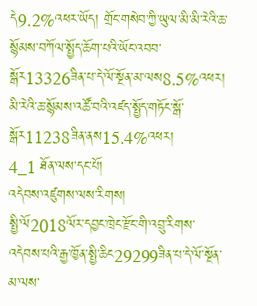དེ9.2%འཕར་ཡོད། གྲོང་གསེབ་ཀྱི་ཡུལ་མི་མི་རེའི་ཆ་སྙོམས་བཀོལ་སྤྱོད་ཆོག་པའི་ཡོང་འབབ་སྒོར13326ཟིན་པ་དེ་ལོ་སྔོན་མ་ལས8.5%འཕར། མི་རེའི་ཆ་སྙོམས་འཚོ་བའི་འཛད་སྤྱོད་གཏོང་སྒོ་སྒོར11238ཟིན་ནས15.4%འཕར།
4_1 ཐོན་ལས་དང་པོ།
འདེབས་འཛུགས་ལས་རིགས།
སྤྱི་ལོ2018ལོར་དབྱང་ཁྲེང་རྫོང་གི་འབྲུ་རིགས་འདེབས་པའི་རྒྱ་ཁྱོན་སྤྱི་ཆིང29299ཟིན་པ་དེ་ལོ་སྔོན་མ་ལས་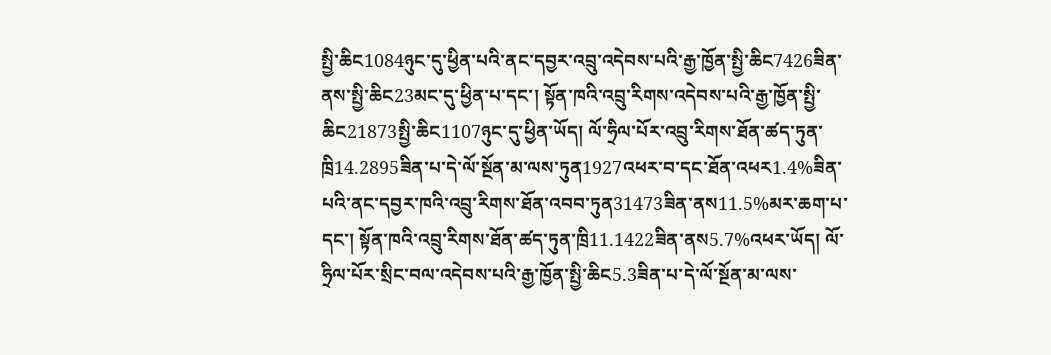སྤྱི་ཆིང1084ཉུང་དུ་ཕྱིན་པའི་ནང་དབྱར་འབྲུ་འདེབས་པའི་རྒྱ་ཁྱོན་སྤྱི་ཆིང7426ཟིན་ནས་སྤྱི་ཆིང23མང་དུ་ཕྱིན་པ་དང་། སྟོན་ཁའི་འབྲུ་རིགས་འདེབས་པའི་རྒྱ་ཁྱོན་སྤྱི་ཆིང21873སྤྱི་ཆིང1107ཉུང་དུ་ཕྱིན་ཡོད། ལོ་ཧྲིལ་པོར་འབྲུ་རིགས་ཐོན་ཚད་ཏུན་ཁྲི14.2895ཟིན་པ་དེ་ལོ་སྔོན་མ་ལས་ཏུན1927འཕར་བ་དང་ཐོན་འཕར1.4%ཟིན་པའི་ནང་དབྱར་ཁའི་འབྲུ་རིགས་ཐོན་འབབ་ཏུན31473ཟིན་ནས11.5%མར་ཆག་པ་དང་། སྟོན་ཁའི་འབྲུ་རིགས་ཐོན་ཚད་ཏུན་ཁྲི11.1422ཟིན་ནས5.7%འཕར་ཡོད། ལོ་ཧྲིལ་པོར་སྲིང་བལ་འདེབས་པའི་རྒྱ་ཁྱོན་སྤྱི་ཆིང5.3ཟིན་པ་དེ་ལོ་སྔོན་མ་ལས་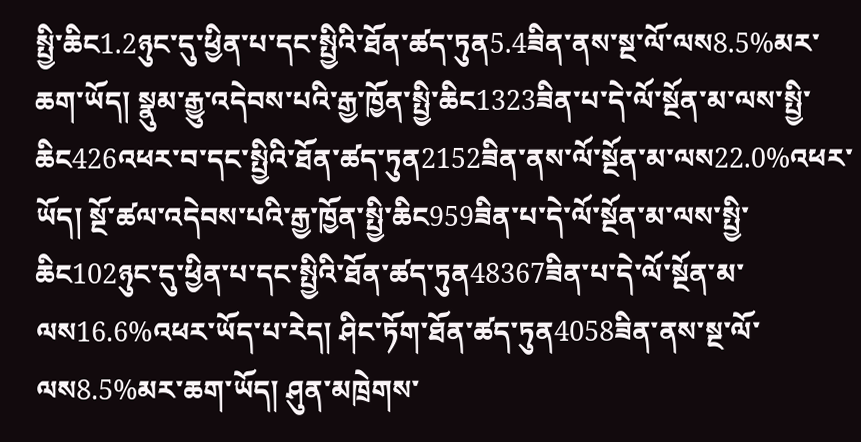སྤྱི་ཆིང1.2ཉུང་དུ་ཕྱིན་པ་དང་སྤྱིའི་ཐོན་ཚད་ཏུན5.4ཟིན་ནས་སྔ་ལོ་ལས8.5%མར་ཆག་ཡོད། སྣུམ་རྒྱུ་འདེབས་པའི་རྒྱ་ཁྱོན་སྤྱི་ཆིང1323ཟིན་པ་དེ་ལོ་སྔོན་མ་ལས་སྤྱི་ཆིང426འཕར་བ་དང་སྤྱིའི་ཐོན་ཚད་ཏུན2152ཟིན་ནས་ལོ་སྔོན་མ་ལས22.0%འཕར་ཡོད། སྔོ་ཚལ་འདེབས་པའི་རྒྱ་ཁྱོན་སྤྱི་ཆིང959ཟིན་པ་དེ་ལོ་སྔོན་མ་ལས་སྤྱི་ཆིང102ཉུང་དུ་ཕྱིན་པ་དང་སྤྱིའི་ཐོན་ཚད་ཏུན48367ཟིན་པ་དེ་ལོ་སྔོན་མ་ལས16.6%འཕར་ཡོད་པ་རེད། ཤིང་ཏོག་ཐོན་ཚད་ཏུན4058ཟིན་ནས་སྔ་ལོ་ལས8.5%མར་ཆག་ཡོད། ཤུན་མཁྲེགས་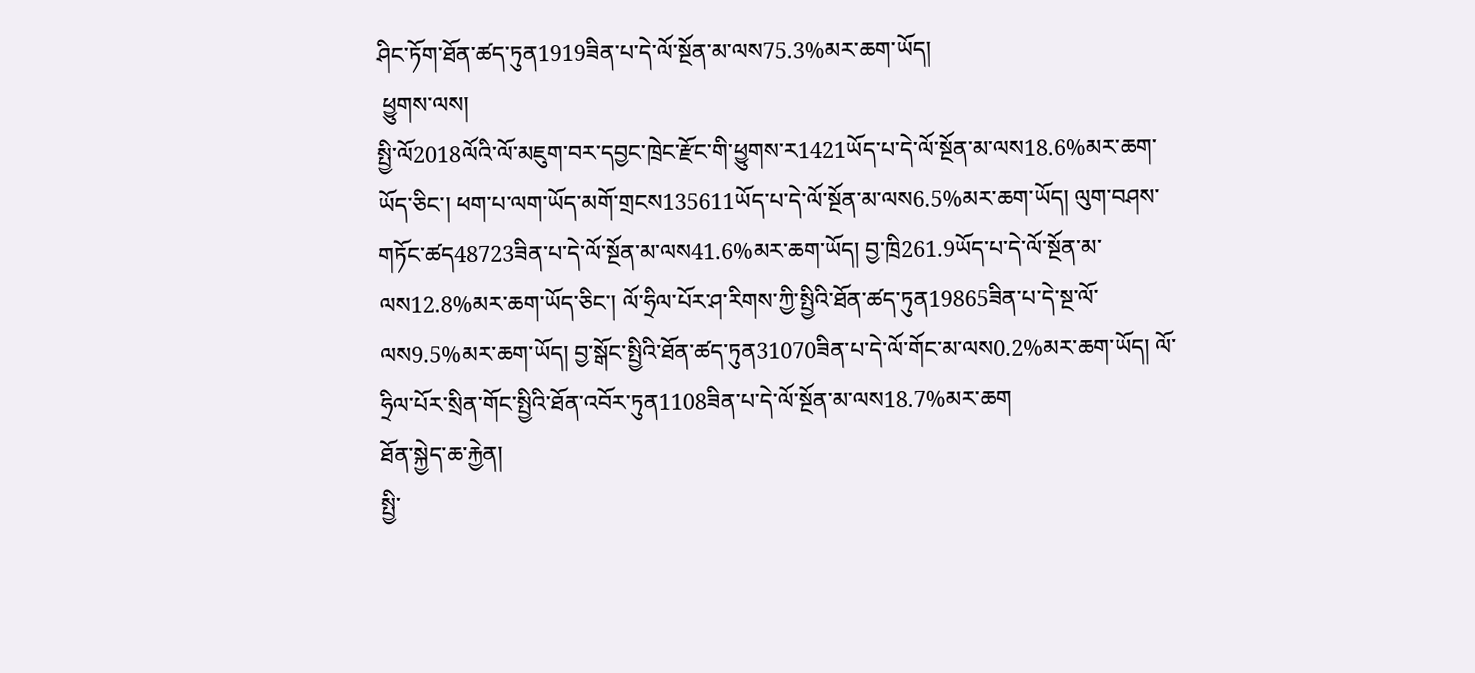ཤིང་ཏོག་ཐོན་ཚད་ཏུན1919ཟིན་པ་དེ་ལོ་སྔོན་མ་ལས75.3%མར་ཆག་ཡོད།
 ཕྱུགས་ལས།
སྤྱི་ལོ2018ལོའི་ལོ་མཇུག་བར་དབྱང་ཁྲེང་རྫོང་གི་ཕྱུགས་ར1421ཡོད་པ་དེ་ལོ་སྔོན་མ་ལས18.6%མར་ཆག་ཡོད་ཅིང་། ཕག་པ་ལག་ཡོད་མགོ་གྲངས135611ཡོད་པ་དེ་ལོ་སྔོན་མ་ལས6.5%མར་ཆག་ཡོད། ལུག་བཤས་གཏོང་ཚད48723ཟིན་པ་དེ་ལོ་སྔོན་མ་ལས41.6%མར་ཆག་ཡོད། བྱ་ཁྲི261.9ཡོད་པ་དེ་ལོ་སྔོན་མ་ལས12.8%མར་ཆག་ཡོད་ཅིང་། ལོ་ཧྲིལ་པོར་ཤ་རིགས་ཀྱི་སྤྱིའི་ཐོན་ཚད་ཏུན19865ཟིན་པ་དེ་སྔ་ལོ་ལས9.5%མར་ཆག་ཡོད། བྱ་སྒོང་སྤྱིའི་ཐོན་ཚད་ཏུན31070ཟིན་པ་དེ་ལོ་གོང་མ་ལས0.2%མར་ཆག་ཡོད། ལོ་ཧྲིལ་པོར་སྲིན་གོང་སྤྱིའི་ཐོན་འབོར་ཏུན1108ཟིན་པ་དེ་ལོ་སྔོན་མ་ལས18.7%མར་ཆག
ཐོན་སྐྱེད་ཆ་རྐྱེན།
སྤྱི་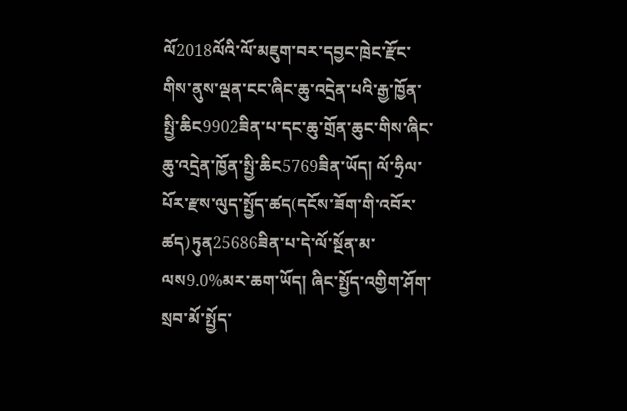ལོ2018ལོའི་ལོ་མཇུག་བར་དབྱང་ཁྲེང་རྫོང་གིས་ནུས་ལྡན་ངང་ཞིང་ཆུ་འདྲེན་པའི་རྒྱ་ཁྱོན་སྤྱི་ཆིང9902ཟིན་པ་དང་ཆུ་གྲོན་ཆུང་གིས་ཞིང་ཆུ་འདྲེན་ཁྱོན་སྤྱི་ཆིང5769ཟིན་ཡོད། ལོ་ཧྲིལ་པོར་རྫས་ལུད་སྤྱོད་ཚད(དངོས་ཟོག་གི་འབོར་ཚད)ཏུན25686ཟིན་པ་དེ་ལོ་སྔོན་མ་ལས9.0%མར་ཆག་ཡོད། ཞིང་སྤྱོད་འགྱིག་ཤོག་སྲབ་མོ་སྤྱོད་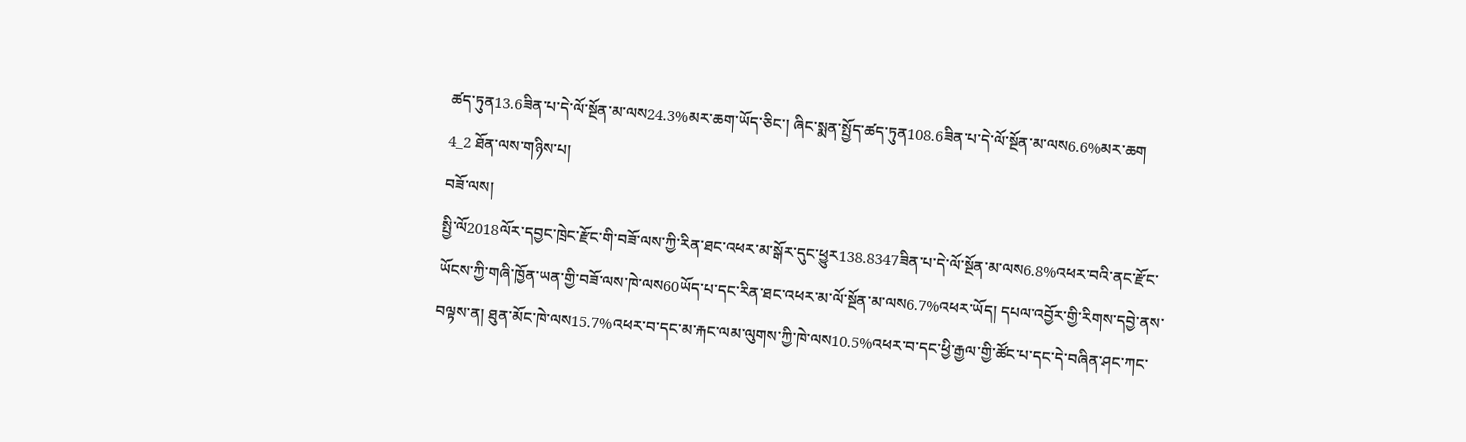ཚད་ཏུན13.6ཟིན་པ་དེ་ལོ་སྔོན་མ་ལས24.3%མར་ཆག་ཡོད་ཅིང་། ཞིང་སྨན་སྤྱོད་ཚད་ཏུན108.6ཟིན་པ་དེ་ལོ་སྔོན་མ་ལས6.6%མར་ཆག
4_2 ཐོན་ལས་གཉིས་པ།
བཟོ་ལས།
སྤྱི་ལོ2018ལོར་དབྱང་ཁྲེང་རྫོང་གི་བཟོ་ལས་ཀྱི་རིན་ཐང་འཕར་མ་སྒོར་དུང་ཕྱུར138.8347ཟིན་པ་དེ་ལོ་སྔོན་མ་ལས6.8%འཕར་བའི་ནང་རྫོང་ཡོངས་ཀྱི་གཞི་ཁྱོན་ཡན་གྱི་བཟོ་ལས་ཁེ་ལས60ཡོད་པ་དང་རིན་ཐང་འཕར་མ་ལོ་སྔོན་མ་ལས6.7%འཕར་ཡོད། དཔལ་འབྱོར་གྱི་རིགས་དབྱེ་ནས་བལྟས་ན། ཐུན་མོང་ཁེ་ལས15.7%འཕར་བ་དང་མ་རྐང་ལམ་ལུགས་ཀྱི་ཁེ་ལས10.5%འཕར་བ་དང་ཕྱི་རྒྱལ་གྱི་ཚོང་པ་དང་དེ་བཞིན་ཤང་ཀང་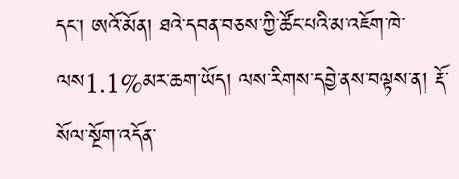དང་། ཨའོ་མོན། ཐའེ་དབན་བཅས་ཀྱི་ཚོང་པའི་མ་འཇོག་ཁེ་ལས1.1%མར་ཆག་ཡོད། ལས་རིགས་དབྱེ་ནས་བལྟས་ན། རྡོ་སོལ་སྔོག་འདོན་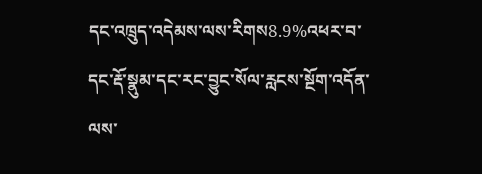དང་འཁྲུད་འདེམས་ལས་རིགས8.9%འཕར་བ་དང་རྡོ་སྣུམ་དང་རང་བྱུང་སོལ་རླངས་སྔོག་འདོན་ལས་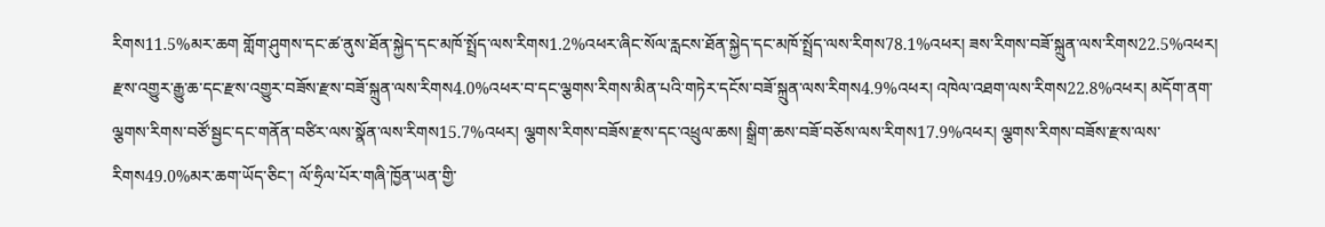རིགས11.5%མར་ཆག གློག་ཤུགས་དང་ཚ་ནུས་ཐོན་སྐྱེད་དང་མཁོ་སྤྲོད་ལས་རིགས1.2%འཕར་ཞིང་སོལ་རླངས་ཐོན་སྐྱེད་དང་མཁོ་སྤྲོད་ལས་རིགས78.1%འཕར། ཟས་རིགས་བཟོ་སྐྲུན་ལས་རིགས22.5%འཕར། རྫས་འགྱུར་རྒྱུ་ཆ་དང་རྫས་འགྱུར་བཟོས་རྫས་བཟོ་སྐྲུན་ལས་རིགས4.0%འཕར་བ་དང་ལྕགས་རིགས་མིན་པའི་གཏེར་དངོས་བཟོ་སྐྲུན་ལས་རིགས4.9%འཕར། འཁེལ་འཐག་ལས་རིགས22.8%འཕར། མདོག་ནག་ལྕགས་རིགས་བཙོ་སྦྱང་དང་གནོན་བཙིར་ལས་སྣོན་ལས་རིགས15.7%འཕར། ལྕགས་རིགས་བཟོས་རྫས་དང་འཕྲུལ་ཆས། སྒྲིག་ཆས་བཟོ་བཅོས་ལས་རིགས17.9%འཕར། ལྕགས་རིགས་བཟོས་རྫས་ལས་རིགས49.0%མར་ཆག་ཡོད་ཅིང་། ལོ་ཧྲིལ་པོར་གཞི་ཁྱོན་ཡན་གྱི་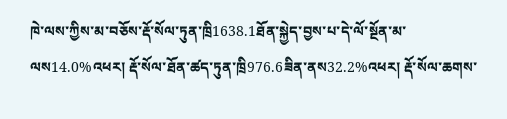ཁེ་ལས་ཀྱིས་མ་བཅོས་རྡོ་སོལ་ཏུན་ཁྲི1638.1ཐོན་སྐྱེད་བྱས་པ་དེ་ལོ་སྔོན་མ་ལས14.0%འཕར། རྡོ་སོལ་ཐོན་ཚད་ཏུན་ཁྲི976.6ཟིན་ནས32.2%འཕར། རྡོ་སོལ་ཆགས་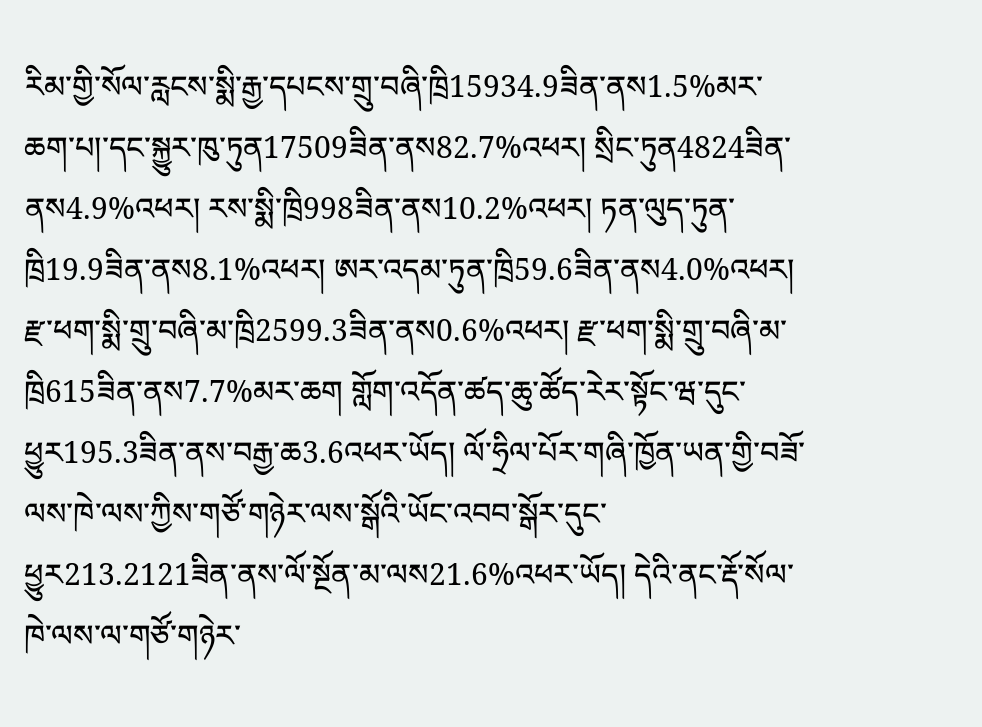རིམ་གྱི་སོལ་རླངས་སྨི་རྒྱ་དཔངས་གྲུ་བཞི་ཁྲི15934.9ཟིན་ནས1.5%མར་ཆག་པ།་དང་སྐྱུར་ཁུ་ཏུན17509ཟིན་ནས82.7%འཕར། སྲིང་ཏུན4824ཟིན་ནས4.9%འཕར། རས་སྨི་ཁྲི998ཟིན་ནས10.2%འཕར། ཏན་ལུད་ཏུན་ཁྲི19.9ཟིན་ནས8.1%འཕར། ཨར་འདམ་ཏུན་ཁྲི59.6ཟིན་ནས4.0%འཕར། རྫ་ཕག་སྨི་གྲུ་བཞི་མ་ཁྲི2599.3ཟིན་ནས0.6%འཕར། རྫ་ཕག་སྨི་གྲུ་བཞི་མ་ཁྲི615ཟིན་ནས7.7%མར་ཆག གློག་འདོན་ཚད་ཆུ་ཚོད་རེར་སྟོང་ཝ་དུང་ཕྱུར195.3ཟིན་ནས་བརྒྱ་ཆ3.6འཕར་ཡོད། ལོ་ཧྲིལ་པོར་གཞི་ཁྱོན་ཡན་གྱི་བཟོ་ལས་ཁེ་ལས་ཀྱིས་གཙོ་གཉེར་ལས་སྒོའི་ཡོང་འབབ་སྒོར་དུང་ཕྱུར213.2121ཟིན་ནས་ལོ་སྔོན་མ་ལས21.6%འཕར་ཡོད། དེའི་ནང་རྡོ་སོལ་ཁེ་ལས་ལ་གཙོ་གཉེར་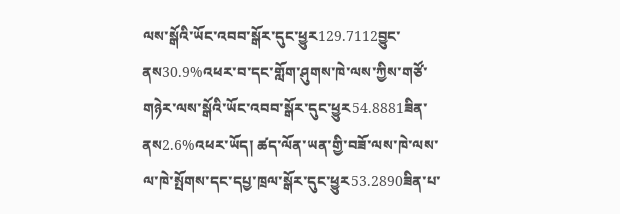ལས་སྒོའི་ཡོང་འབབ་སྒོར་དུང་ཕྱུར129.7112བྱུང་ནས30.9%འཕར་བ་དང་གློག་ཤུགས་ཁེ་ལས་ཀྱིས་གཙོ་གཉེར་ལས་སྒོའི་ཡོང་འབབ་སྒོར་དུང་ཕྱུར54.8881ཟིན་ནས2.6%འཕར་ཡོད། ཚད་ལོན་ཡན་གྱི་བཟོ་ལས་ཁེ་ལས་ལ་ཁེ་སྤོགས་དང་དཔྱ་ཁྲལ་སྒོར་དུང་ཕྱུར53.2890ཟིན་པ་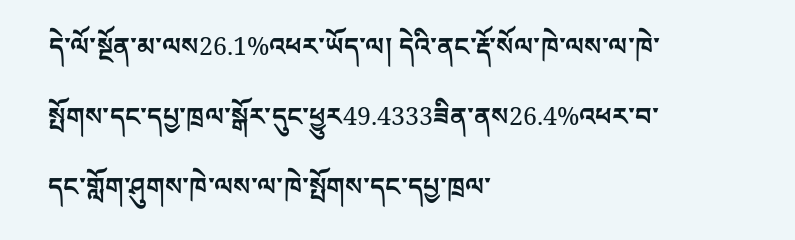དེ་ལོ་སྔོན་མ་ལས26.1%འཕར་ཡོད་ལ། དེའི་ནང་རྡོ་སོལ་ཁེ་ལས་ལ་ཁེ་སྤོགས་དང་དཔྱ་ཁྲལ་སྒོར་དུང་ཕྱུར49.4333ཟིན་ནས26.4%འཕར་བ་དང་གློག་ཤུགས་ཁེ་ལས་ལ་ཁེ་སྤོགས་དང་དཔྱ་ཁྲལ་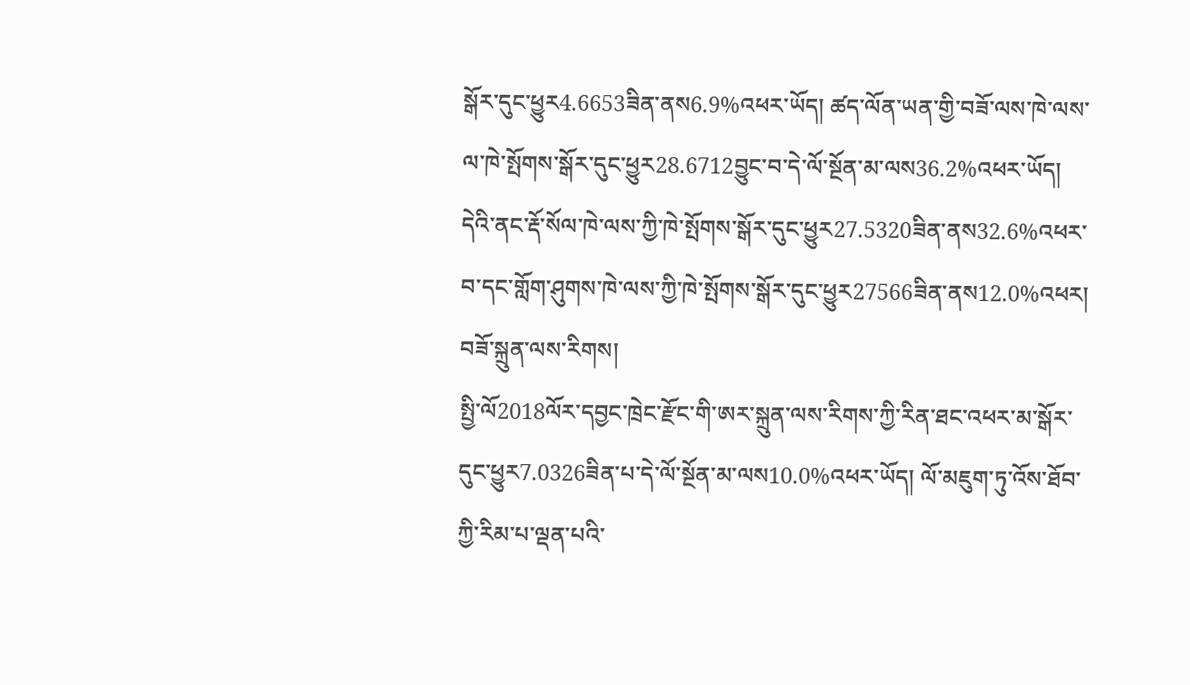སྒོར་དུང་ཕྱུར4.6653ཟིན་ནས6.9%འཕར་ཡོད། ཚད་ལོན་ཡན་གྱི་བཟོ་ལས་ཁེ་ལས་ལ་ཁེ་སྤོགས་སྒོར་དུང་ཕྱུར28.6712བྱུང་བ་དེ་ལོ་སྔོན་མ་ལས36.2%འཕར་ཡོད། དེའི་ནང་རྡོ་སོལ་ཁེ་ལས་ཀྱི་ཁེ་སྤོགས་སྒོར་དུང་ཕྱུར27.5320ཟིན་ནས32.6%འཕར་བ་དང་གློག་ཤུགས་ཁེ་ལས་ཀྱི་ཁེ་སྤོགས་སྒོར་དུང་ཕྱུར27566ཟིན་ནས12.0%འཕར།
བཟོ་སྐྲུན་ལས་རིགས།
སྤྱི་ལོ2018ལོར་དབྱང་ཁྲེང་རྫོང་གི་ཨར་སྐྲུན་ལས་རིགས་ཀྱི་རིན་ཐང་འཕར་མ་སྒོར་དུང་ཕྱུར7.0326ཟིན་པ་དེ་ལོ་སྔོན་མ་ལས10.0%འཕར་ཡོད། ལོ་མཇུག་ཏུ་འོས་ཐོབ་ཀྱི་རིམ་པ་ལྡན་པའི་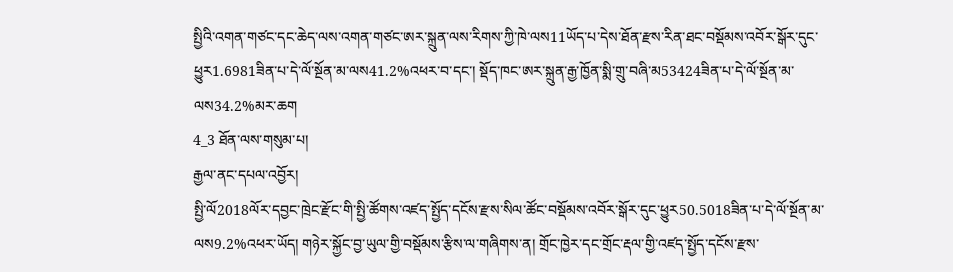སྤྱིའི་འགན་གཙང་དང་ཆེད་ལས་འགན་གཙང་ཨར་སྐྲུན་ལས་རིགས་ཀྱི་ཁེ་ལས11ཡོད་པ་དེས་ཐོན་རྫས་རིན་ཐང་བསྡོམས་འབོར་སྒོར་དུང་ཕྱུར1.6981ཟིན་པ་དེ་ལོ་སྔོན་མ་ལས41.2%འཕར་བ་དང་། སྡོད་ཁང་ཨར་སྐྲུན་རྒྱ་ཁྱོན་སྨི་གྲུ་བཞི་མ53424ཟིན་པ་དེ་ལོ་སྔོན་མ་ལས34.2%མར་ཆག
4_3 ཐོན་ལས་གསུམ་པ།
རྒྱལ་ནང་དཔལ་འབྱོར།
སྤྱི་ལོ2018ལོར་དབྱང་ཁྲེང་རྫོང་གི་སྤྱི་ཚོགས་འཛད་སྤྱོད་དངོས་རྫས་སིལ་ཚོང་བསྡོམས་འབོར་སྒོར་དུང་ཕྱུར50.5018ཟིན་པ་དེ་ལོ་སྔོན་མ་ལས9.2%འཕར་ཡོད། གཉེར་སྐྱོང་བྱ་ཡུལ་གྱི་བསྡོམས་རྩིས་ལ་གཞིགས་ན། གྲོང་ཁྱེར་དང་གྲོང་རྡལ་གྱི་འཛད་སྤྱོད་དངོས་རྫས་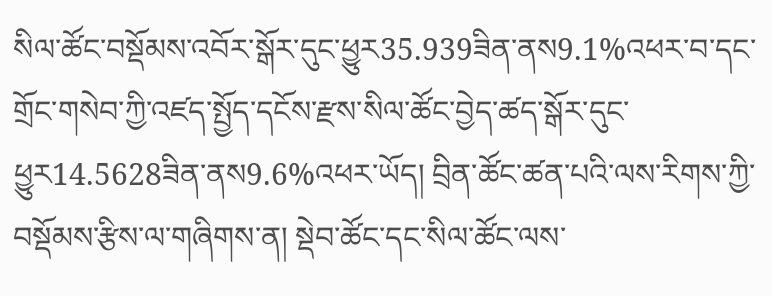སིལ་ཚོང་བསྡོམས་འབོར་སྒོར་དུང་ཕྱུར35.939ཟིན་ནས9.1%འཕར་བ་དང་གྲོང་གསེབ་ཀྱི་འཛད་སྤྱོད་དངོས་རྫས་སིལ་ཚོང་བྱེད་ཚད་སྒོར་དུང་ཕྱུར14.5628ཟིན་ནས9.6%འཕར་ཡོད། བྲིན་ཚོང་ཚན་པའི་ལས་རིགས་ཀྱི་བསྡོམས་རྩིས་ལ་གཞིགས་ན། སྡེབ་ཚོང་དང་སིལ་ཚོང་ལས་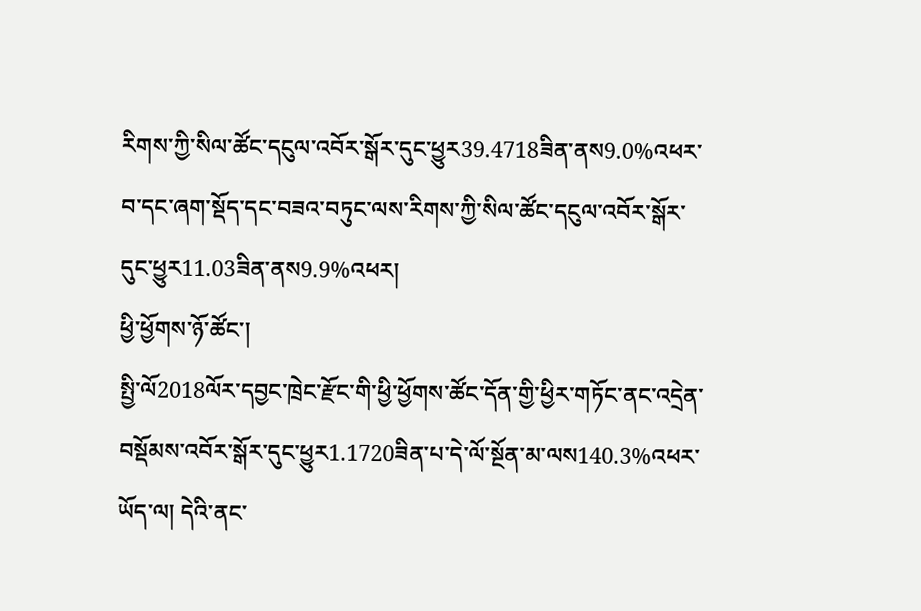རིགས་ཀྱི་སིལ་ཚོང་དངུལ་འབོར་སྒོར་དུང་ཕྱུར39.4718ཟིན་ནས9.0%འཕར་བ་དང་ཞག་སྡོད་དང་བཟའ་བཏུང་ལས་རིགས་ཀྱི་སིལ་ཚོང་དངུལ་འབོར་སྒོར་དུང་ཕྱུར11.03ཟིན་ནས9.9%འཕར།
ཕྱི་ཕྱོགས་ཉོ་ཚོང་།
སྤྱི་ལོ2018ལོར་དབྱང་ཁྲེང་རྫོང་གི་ཕྱི་ཕྱོགས་ཚོང་དོན་གྱི་ཕྱིར་གཏོང་ནང་འདྲེན་བསྡོམས་འབོར་སྒོར་དུང་ཕྱུར1.1720ཟིན་པ་དེ་ལོ་སྔོན་མ་ལས140.3%འཕར་ཡོད་ལ། དེའི་ནང་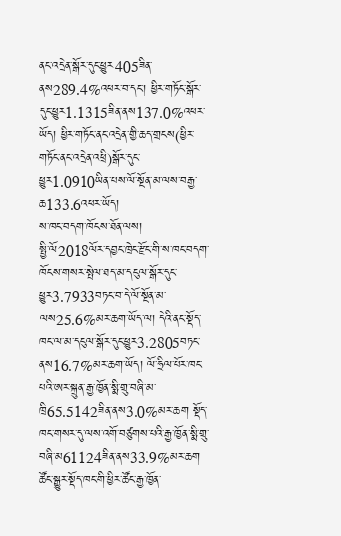ནང་འདྲེན་སྒོར་དུང་ཕྱུར405ཟིན་ནས289.4%འཕར་བ་དང་། ཕྱིར་གཏོང་སྒོར་དུང་ཕྱུར1.1315ཟིན་ནས137.0%འཕར་ཡོད། ཕྱིར་གཏོང་ནང་འདྲེན་གྱི་ཆད་གྲངས(ཕྱིར་གཏོང་ནང་འདྲེན་འཕྲི)སྒོར་དུང་ཕྱུར1.0910ཡིན་པས་ལོ་སྔོན་མ་ལས་བརྒྱ་ཆ133.6འཕར་ཡོད།
ས་ཁང་བདག་ཁོངས་ཐོན་ལས།
སྤྱི་ལོ2018ལོར་དབྱང་ཁྲེང་རྫོང་གི་ས་ཁང་བདག་ཁོངས་གསར་སྤེལ་ཐད་མ་དངུལ་སྒོར་དུང་ཕྱུར3.7933བཏང་བ་དེ་ལོ་སྔོན་མ་ལས25.6%མར་ཆག་ཡོད་ལ། དེའི་ནང་སྡོད་ཁང་ལ་མ་དངུལ་སྒོར་དུང་ཕྱུར3.2805བཏང་ནས16.7%མར་ཆག་ཡོད། ལོ་ཧྲིལ་པོར་ཁང་པའི་ཨར་སྐྲུན་རྒྱ་ཁྱོན་སྨི་གྲུ་བཞི་མ་ཁྲི65.5142ཟིན་ནས3.0%མར་ཆག སྡོད་ཁང་གསར་དུ་ལས་འགོ་བཙུགས་པའི་རྒྱ་ཁྱོན་སྨི་གྲུ་བཞི་མ61124ཟིན་ནས33.9%མར་ཆག ཚོང་སྒྱུར་སྡོད་ཁང་གི་ཕྱིར་ཚོང་རྒྱ་ཁྱོན་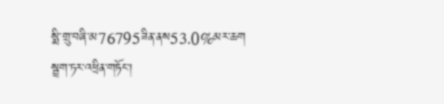སྨི་གྲུ་བཞི་མ76795ཟིན་ནས53.0%མར་ཆག
སྦྲག་ཏར་འཕྲིན་གཏོང་།